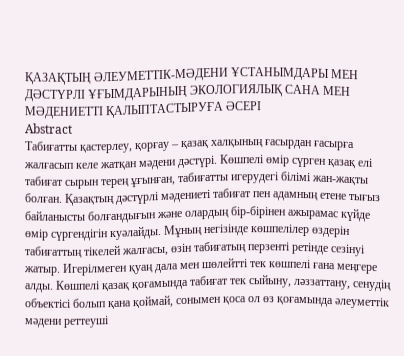ҚАЗАҚТЫҢ ӘЛЕУМЕТТІК-МӘДЕНИ ҰСТАНЫМДАРЫ МЕН ДӘСТҮРЛІ ҰҒЫМДАРЫНЫҢ ЭКОЛОГИЯЛЫҚ САНА МЕН МӘДЕНИЕТТІ ҚАЛЫПТАСТЫРУҒА ӘСЕРІ
Abstract
Табиғатты қастерлеу, қорғау – қазақ халқының ғасырдан ғасырға жалғасып келе жатқан мәдени дәстүрі. Көшпелі өмір сүрген қазақ елі табиғат сырын терең ұғынған, табиғатты игерудегі білімі жан-жақты болған. Қазақтың дәстүрлі мәдениеті табиғат пен адамның етене тығыз байланысты болғандығын және олардың бір-бірінен ажырамас күйде өмір сүргендігін куәлайды. Мұның негізінде көшпелілер өздерін табиғаттың тікелей жалғасы, өзін табиғатың перзенті ретінде сезінуі жатыр. Игерілмеген қуаң дала мен шөлейтті тек көшпелі ғана меңгере алды. Көшпелі қазақ қоғамында табиғат тек сыйыну, ләззаттану, сенудің объектісі болып қана қоймай, сонымен қоса ол өз қоғамында әлеуметтік мәдени реттеуші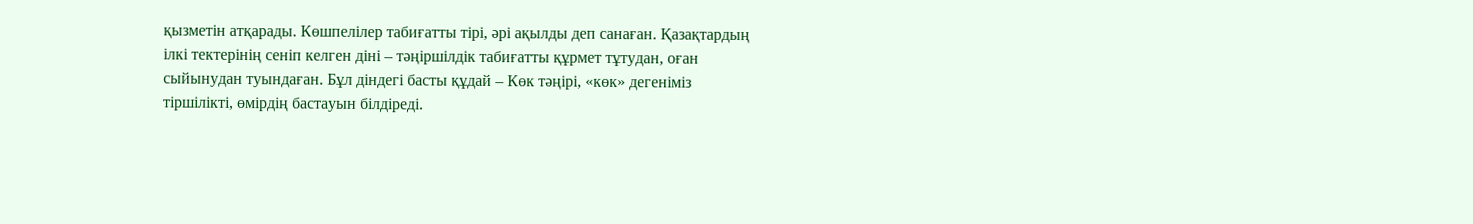қызметін атқарады. Көшпелілер табиғатты тірі, әрі ақылды деп санаған. Қазақтардың ілкі тектерінің сеніп келген діні – тәңіршілдік табиғатты құрмет тұтудан, оған сыйынудан туындаған. Бұл діндегі басты құдай – Көк тәңірі, «көк» дегеніміз тіршілікті, өмірдің бастауын білдіреді.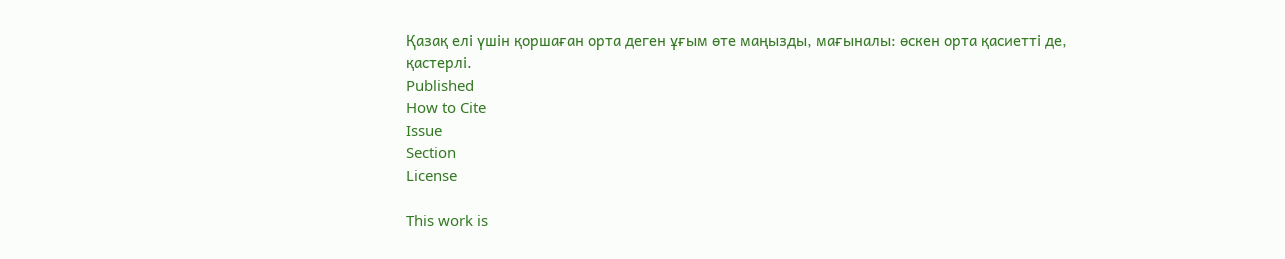Қазақ елі үшін қоршаған орта деген ұғым өте маңызды, мағыналы: өскен орта қасиетті де, қастерлі.
Published
How to Cite
Issue
Section
License

This work is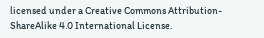licensed under a Creative Commons Attribution-ShareAlike 4.0 International License.